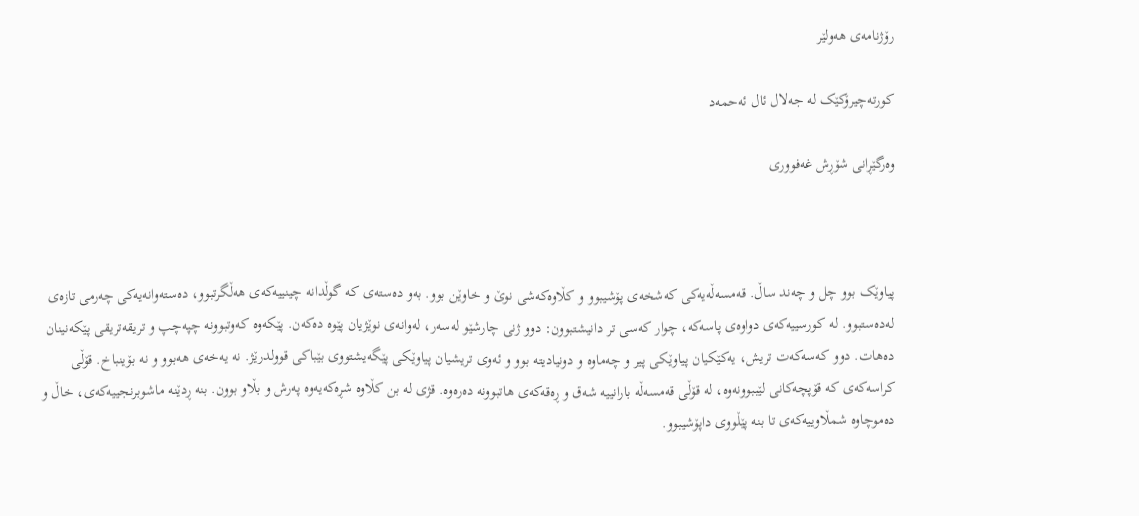رۆژنامەی ھەولێر

کورتەچیرۆکێک لە جەلال ئال ئەحمەد

وەرگێڕانی شۆڕش غەفووری



پیاوێک بوو چل و چەند ساڵ. قەمسەڵەیەکی کەشخەی پۆشیبوو و کڵاوەکەشی نوێ و خاوێن بوو. بەو دەستەی کە گوڵدانە چینییەکەی هەڵگرتبوو، دەستەوانەیەکی چەرمی تازەی لەدەستبوو. لە کورسییەکەی دواوەی پاسەکە، چوار کەسی تر دانیشتبوون: دوو ژنی چارشێو لەسەر، لەوانەی نوێژیان پێوە دەکەن. پێکەوە کەوتبوونە چپەچپ و تریقەتریقی پێکەنینان دەهات. دوو کەسەکەت تریش، یەکێکیان پیاوێکی پیر و چەماوە و دونیادیتە بوو و ئەوی تریشیان پیاوێکی پێگەیشتووی بێباکی قوولدرێژ. نه یەخەی هەبوو و نه بۆینباخ. قۆڵی کراسەکەی کە قۆپچەکانی لێببوونەوە، لە قۆڵی قەمسەڵە بارانییە شەق و ڕەقەکەی هاتبوونە دەرەوە. قژی لە بن کڵاوە شڕەکەیەوە پەرش و بڵاو بوون. بنە ڕدێنە ماشوبرنجییەکەی، خاڵ و دەموچاوە شمڵاوییەکەی تا بنە پێڵووی داپۆشیبوو.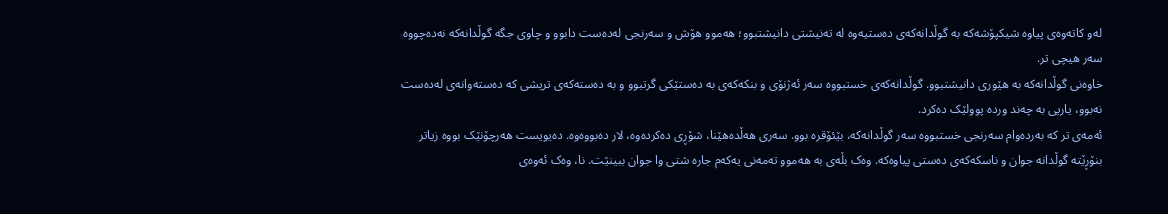لەو کاتەوەی پیاوە شیکپۆشەکە بە گوڵدانەکەی دەستیەوە لە تەنیشتی دانیشتبوو؛ هەموو هۆش و سەرنجی لەدەست دابوو و چاوی جگە گوڵدانەکە نەدەچووە سەر هیچی تر.
خاوەنی گوڵدانەکە بە هێوری دانیشتبوو. گوڵدانەکەی خستبووە سەر ئەژنۆی و بنکەکەی بە دەستێکی گرتبوو و بە دەستەکەی تریشی کە دەستەوانەی لەدەست نەبوو، یاریی بە چەند وردە پوولێک دەکرد.
ئەمەی تر کە بەردەوام سەرنجی خستبووە سەر گوڵدانەکە، بێئۆقرە بوو. سەری هەڵدەهێنا، شۆڕی دەکردەوە، لار دەبووەوە. دەیویست هەرچۆنێک بووە زیاتر بنۆڕێتە گوڵدانە جوان و ناسکەکەی دەستی پیاوەکە. وەک بڵەی بە هەموو تەمەنی یەکەم جارە شتی وا جوان ببینێت. نا، وەک ئەوەی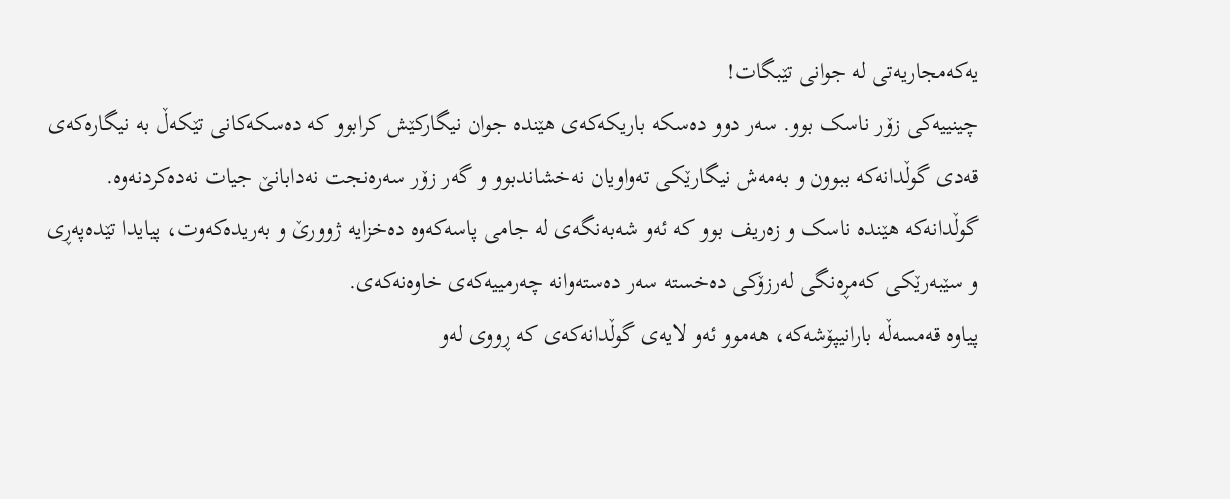یەکەمجاریەتی لە جوانی تێبگات!
چینییەکی زۆر ناسک بوو. سەر دوو دەسکە باریکەکەی هێندە جوان نیگارکێش کرابوو کە دەسکەکانی تێکەڵ بە نیگارەکەی قەدی گوڵدانەکە ببوون و بەمەش نیگارێکی تەواویان نەخشاندبوو و گەر زۆر سەرەنجت نەدابانێ جیات نەدەکردنەوە.
گوڵدانەکە هێندە ناسک و زەریف بوو کە ئەو شەبەنگەی لە جامی پاسەکەوە دەخزایە ژوورێ و بەریدەکەوت، پیایدا تێدەپەڕی و سێبەرێکی کەمڕەنگی لەرزۆکی دەخستە سەر دەستەوانە چەرمییەکەی خاوەنەکەی.
پیاوە قەمسەڵە بارانیپۆشەکە، هەموو ئەو لایەی گوڵدانەکەی کە ڕووی لەو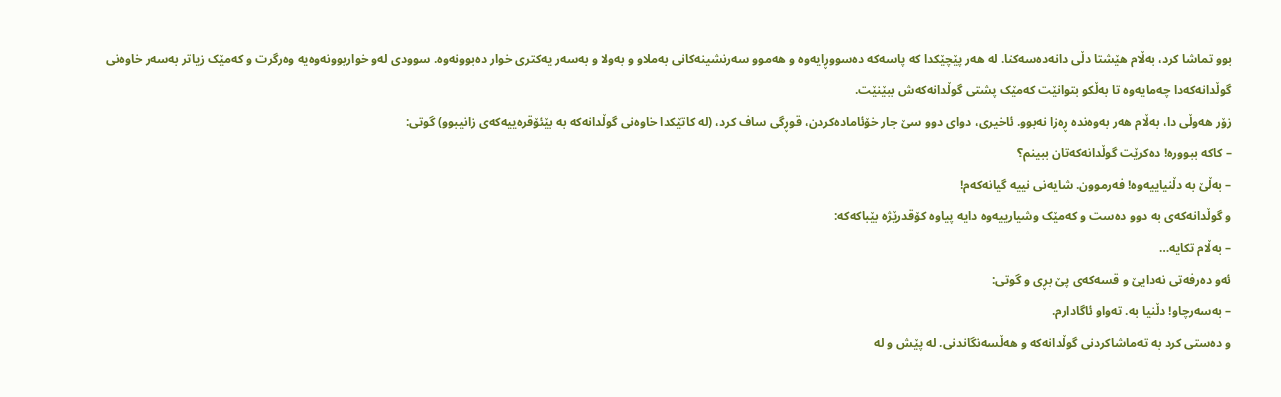بوو تماشا کرد، بەڵام هێشتا دڵی دانەدەسەکنا. لە هەر پێچێکدا کە پاسەکە دەسووڕایەوە و هەموو سەرنشینەکانی بەملاو و بەولا و بەسەر یەکتری خوار دەبوونەوە. سوودی لەو خواربوونەوەیە وەرگرت و کەمێک زیاتر بەسەر خاوەنی گوڵدانەکەدا چەمایەوە تا بەڵکو بتوانێت کەمێک پشتی گوڵدانەکەش ببێنێت.
زۆر هەوڵی دا، بەڵام هەر بەوەندە ڕەزا نەبوو. ئاخیری، دوای دوو سێ جار خۆئامادەکردن، قوڕگی ساف کرد، (لە کاتێکدا خاوەنی گوڵدانەکە بە بێئۆقرەییەکەی زانیبوو) گوتی:
– کاکە ببوورە! دەکرێت گوڵدانەکەتان ببینم؟
– بەڵێ بە دڵنیاییەوە! فەرموون. شایەنی نییە گیانەکەم!
و گوڵدانەکەی بە دوو دەست و کەمێک وشیارییەوە دایە پیاوە کۆقدرێژە بێباکەکە:
– بەڵام تکایە…
ئەو دەرفەتی نەدایێ و قسەکەی پێ بڕی و گوتی:
– بەسەرچاو! دڵنیا بە. تەواو ئاگادارم.
و دەستی کرد بە تەماشاکردنی گوڵدانەکە و هەڵسەنگاندنی. لە پێش و لە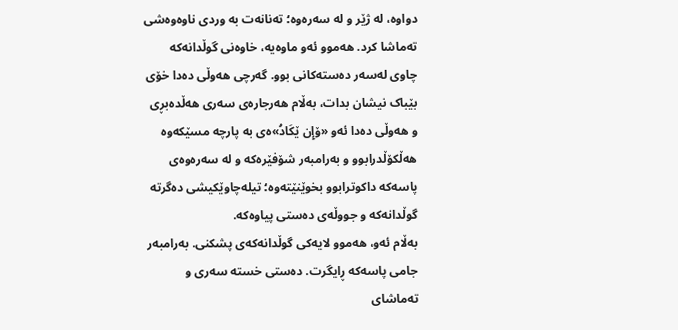دواوە، لە ژێر و لە سەرەوە؛ تەنانەت بە وردی ناوەوەشی تەماشا کرد. هەموو ئەو ماوەیە، خاوەنی گوڵدانەکە چاوی لەسەر دەستەکانی بوو. گەرچی هەوڵی دەدا خۆی بێباک نیشان بدات، بەڵام هەرجارەی سەری هەڵدەبڕی و هەوڵی دەدا ئەو «ۆإِن ێكَادُ»ەی بە پارچە مسێکەوە هەڵکۆڵدرابوو و بەرامبەر شۆفێرەکە و لە سەرەوەی پاسەکە داکوترابوو بخوێنێتەوە؛ تیلەچاوێکیشی دەگرتە گوڵدانەکە و جووڵەی دەستی پیاوەکە.
بەڵام ئەو، هەموو لایەکی گوڵدانەکەی پشکنی. بەرامبەر جامی پاسەکە ڕایگرت. دەستی خستە سەری و تەماشای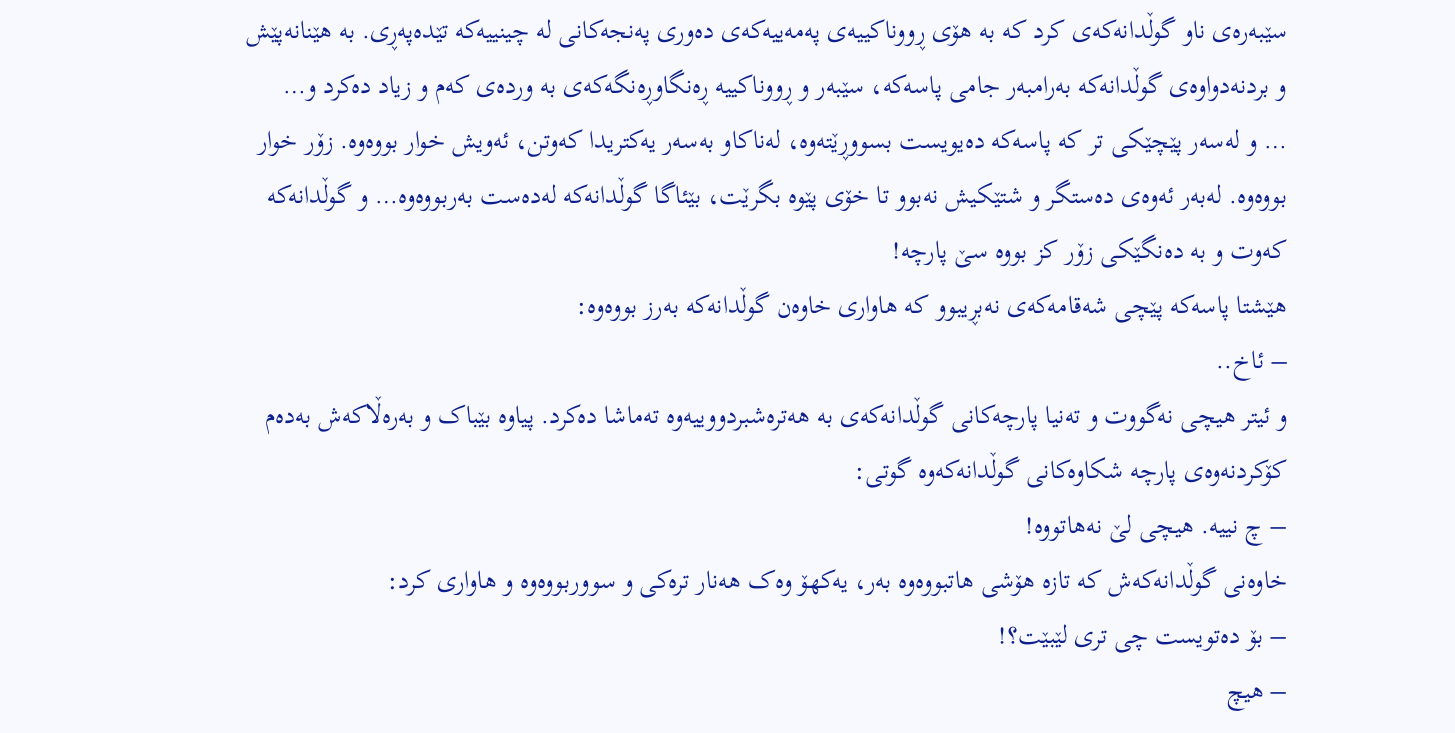سێبەرەی ناو گوڵدانەکەی کرد کە بە هۆی ڕووناکییەی پەمەییەکەی دەوری پەنجەکانی لە چینییەکە تێدەپەڕی. بە هێنانەپێش و بردنەدواوەی گوڵدانەکە بەرامبەر جامی پاسەکە، سێبەر و ڕووناکییە ڕەنگاوڕەنگەکەی بە وردەی کەم و زیاد دەکرد و…
… و لەسەر پێچێکی تر کە پاسەکە دەیویست بسووڕێتەوە، لەناکاو بەسەر یەکتریدا کەوتن، ئەویش خوار بووەوە. زۆر خوار بووەوە. لەبەر ئەوەی دەستگر و شتێکیش نەبوو تا خۆی پێوە بگرێت، بێئاگا گوڵدانەکە لەدەست بەربووەوە… و گوڵدانەکە کەوت و بە دەنگێکی زۆر کز بووە سێ پارچە!
هێشتا پاسەکە پێچی شەقامەکەی نەبڕیبوو کە هاواری خاوەن گوڵدانەکە بەرز بووەوە:
– ئاخ..
و ئیتر هیچی نەگووت و تەنیا پارچەکانی گوڵدانەکەی بە هەترەشبردووییەوە تەماشا دەکرد. پیاوە بێباک و بەرەڵاکەش بەدەم کۆکردنەوەی پارچە شکاوەکانی گوڵدانەکەوە گوتی:
– چ نییە. هیچی لێ نەهاتووە!
خاوەنی گوڵدانەکەش کە تازە هۆشی هاتبووەوە بەر، یەکهۆ وەک هەنار ترەکی و سووربووەوە و هاواری کرد:
– بۆ دەتویست چی تری لێبێت؟!
– هیچ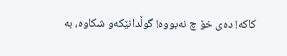کاکە! دەی خۆ چ نەبووە! گوڵدانێکەو شکاوە، بە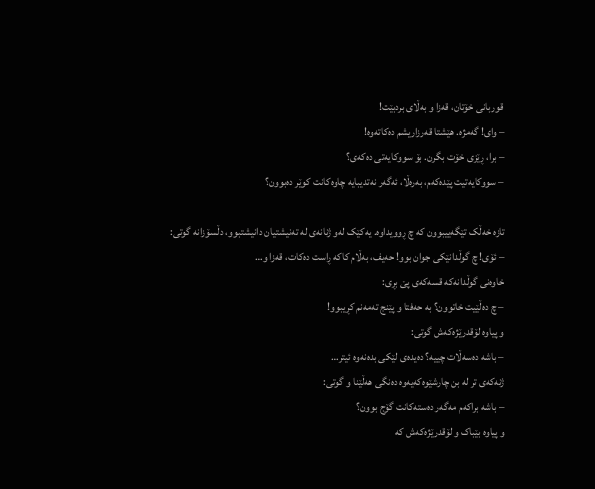قوربانی خۆتان، قەزا و بەڵای بردبێت!
– وای! گەمژە. هێشتا قەرزاریشم دەکاتەوە!
– برا، ڕێزی خۆت بگرن. بۆ سووکایەتی دەکەی؟
– سووکایەتیت پێدەکەم، بەرەڵا، ئەگەر نەتدیبایە چاوەکانت کوێر دەبوون؟

تازە خەڵک تێگەییبوون کە چ ڕوویداوە. یەکێک لەو ژنانەی لە تەنیشتیان دانیشتبوو، دڵسۆزانە گوتی:
– ئۆی! چ گوڵدانێکی جوان بوو! حەیف، بەڵام کاکە ڕاست دەکات، قەزا و…
خاوەنی گوڵدانەکە قسەکەی پێ بڕی:
– چ دەڵێیت خاتوون؟ بە حەفتا و پێنج تەمەنم کڕیبوو!
و پیاوە لۆقدرێژەکەش گوتی:
– باشە دەسەڵات چییە؟ دەیدەی لێکی بدەنەوە ئیتر…
ژنەکەی تر لە بن چارشێوەکەیەوە دەنگی هەڵێنا و گوتی:
– باشە براکەم مەگەر دەستەکانت گۆج بوون؟
و پیاوە بێباک و لۆقدرێژەکەش کە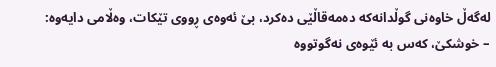لەگەڵ خاوەنی گوڵدانەکە دەمەقاڵێی دەکرد، بێ ئەوەی ڕووی تێکات، وەڵامی دایەوە:
– خوشکێ، کەس بە ئێوەی نەگوتووە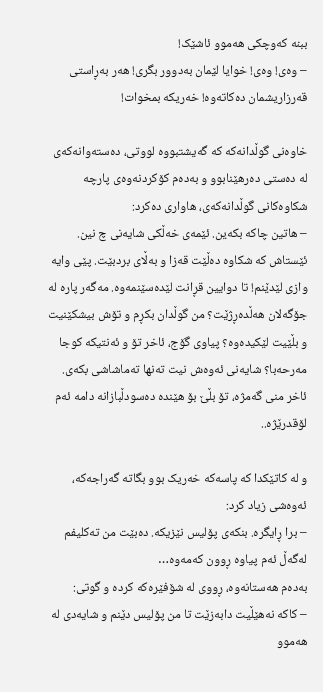ببنە کەوچکی هەموو ئاشێک!
– وەی! وەی! خوایا لێمان بەدوور بگری! هەر بەڕاستی قەرزاریشمان دەکاتەوە! خەریکە بمخوات!

خاوەنی گوڵدانەکە کە گەیشتبووە لووتی، دەستەوانەکەی لە دەستی دەرهێنابوو و بەدەم کۆکردنەوەی پارچە شکاوەکانی گوڵدانەکەی، هاواری دەکرد:
– هاتین چاکە بکەین. ئێمەی خەڵکی شایەنی چ نین. ئێستاش کە شکاوە دەڵێت قەزا و بەڵای بردبێت. پێی وایە وازی لێدێنم! تا دوایین قڕانت لێدەسێنمەوە. مەگەر پارە لە جۆگەلان هەڵدەڕژێت؟ من گوڵدان بکڕم و تۆش بیشکێنیت و بڵێیت لێکیدەوە؟ پیاوی گۆج، ئاخر تۆ و ئەنتیکە کوجا مەرحەبا؟ شایەنی ئەوەش نیت تەنها تەماشاشی بکەی. ئاخر منی گەمژە، تۆ بڵێ بۆ هێندە دەسودڵبازانە دامە ئەم لۆقدرێژە..

و لە کاتێکدا کە پاسەکە خەریک بوو بگاتە گەراجەکە، ئەوەشی زیاد کرد:
– برا ڕایگرە. بنکەی پۆلیس نێزیکە. دەبێت من تەکلیفم لەگەڵ ئەم پیاوە ڕوون کەمەوە…
بەدەم هەستانەوە، ڕووی لە شۆفێرەکە کردە و گوتی:
– کاکە نەهێڵیت دابەزێت تا من پۆلیس دێنم و شایەدی لە هەموو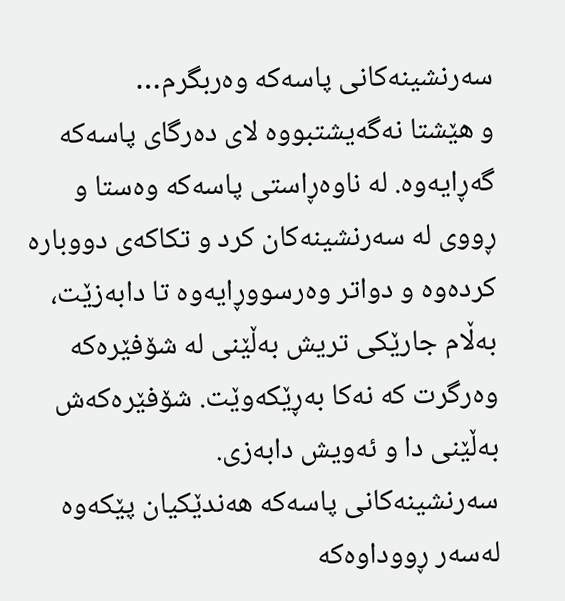سەرنشینەکانی پاسەکە وەربگرم…
و هێشتا نەگەیشتبووە لای دەرگای پاسەکە گەڕایەوە. لە ناوەڕاستی پاسەکە وەستا و ڕووی لە سەرنشینەکان کرد و تکاکەی دووبارە کردەوە و دواتر وەرسووڕایەوە تا دابەزێت، بەڵام جارێکی تریش بەڵێنی لە شۆفێرەکە وەرگرت کە نەکا بەڕێکەوێت. شۆفێرەکەش بەڵێنی دا و ئەویش دابەزی.
سەرنشینەکانی پاسەکە هەندێکیان پێکەوە لەسەر ڕووداوەکە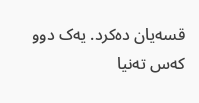قسەیان دەکرد. یەک دوو کەس تەنیا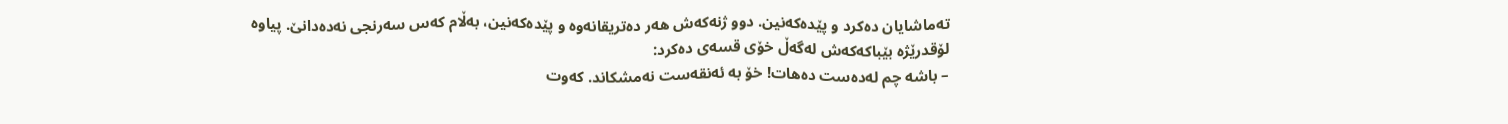تەماشایان دەکرد و پێدەکەنین. دوو ژنەکەش هەر دەتریقانەوە و پێدەکەنین، بەڵام کەس سەرنجی نەدەدانێ. پیاوە لۆقدرێژە بێباکەکەش لەگەڵ خۆی قسەی دەکرد:
– باشە چم لەدەست دەهات! خۆ بە ئەنقەست نەمشکاند. کەوت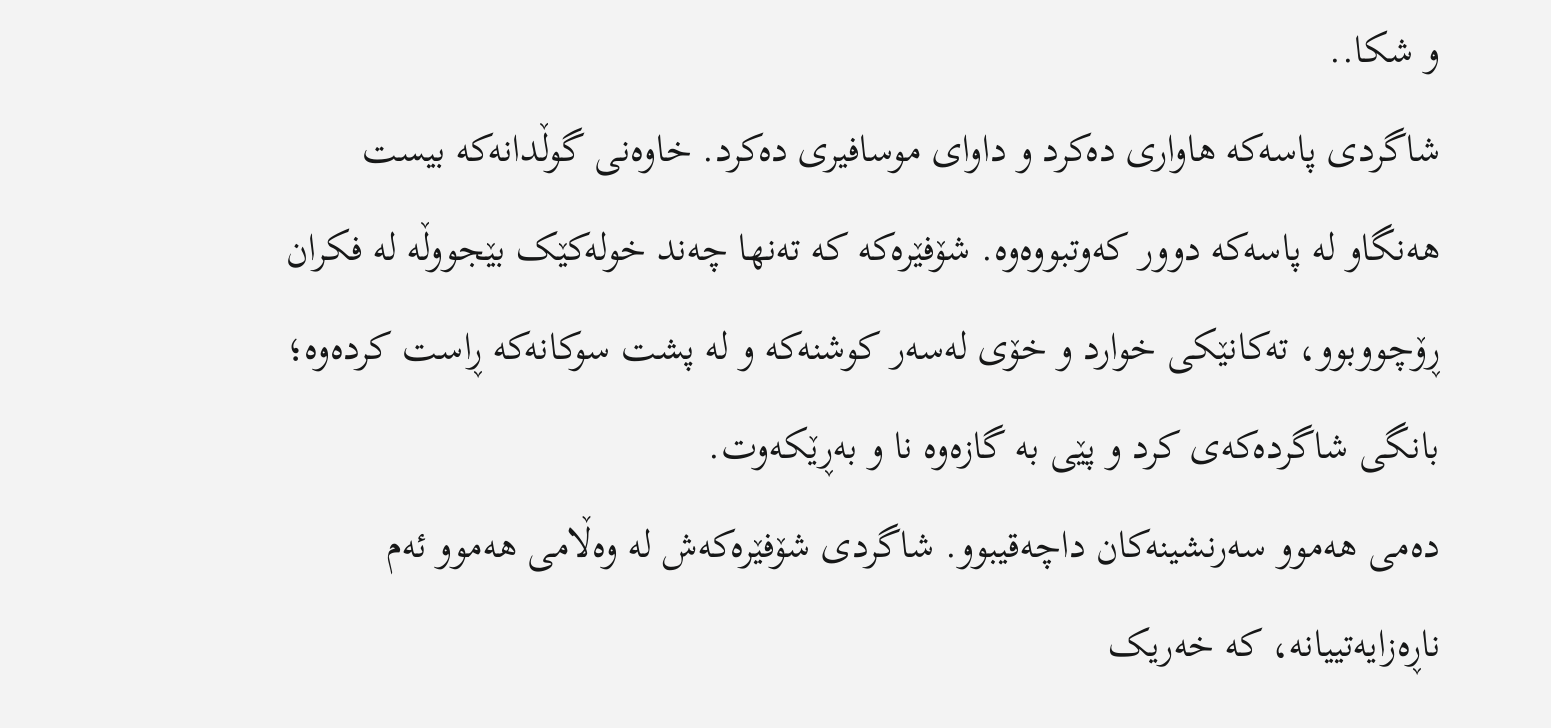و شکا..
شاگردی پاسەکە هاواری دەکرد و داوای موسافیری دەکرد. خاوەنی گوڵدانەکە بیست هەنگاو لە پاسەکە دوور کەوتبووەوە. شۆفێرەکە کە تەنها چەند خولەکێک بێجووڵە لە فکران ڕۆچووبوو، تەکانێکی خوارد و خۆی لەسەر کوشنەکە و لە پشت سوکانەکە ڕاست کردەوە؛ بانگی شاگردەکەی کرد و پێی بە گازەوە نا و بەڕێکەوت.
دەمی هەموو سەرنشینەکان داچەقیبوو. شاگردی شۆفێرەکەش لە وەڵامی هەموو ئەم ناڕەزایەتییانە، کە خەریک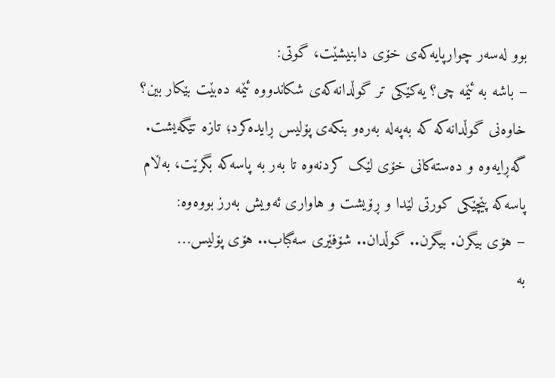بوو لەسەر چوارپایەکەی خۆی دابنیشێت، گوتی:
– باشە بە ئێمە چی؟ یەکێکی تر گوڵدانەکەی شکاندووە ئێمە دەبێت بێکار بین؟
خاوەنی گوڵدانەکە کە بەپەلە بەرەو بنکەی پۆلیس ڕایدەکرد؛ تازە تێگەیشت. گەڕایەوە و دەستەکانی خۆی لێک کردنەوە تا بەر بە پاسەکە بگرێت، بەڵام پاسەکە پێچێکی کورتی لێدا و ڕۆیشت و هاواری ئەویش بەرز بووەوە:
– هۆی بیگرن. بیگرن.. گوڵدان.. شۆفێری سەگباب.. هۆی پۆلیس…
بە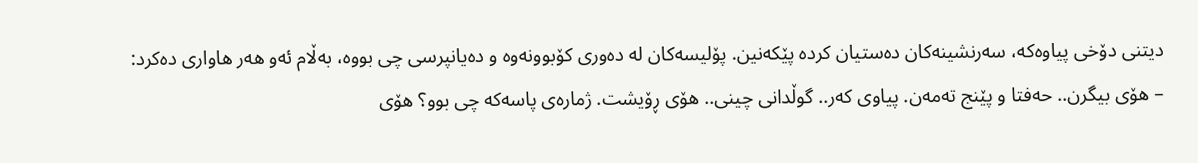دیتنی دۆخی پیاوەکە، سەرنشینەکان دەستیان کردە پێکەنین. پۆلیسەکان لە دەوری کۆبوونەوە و دەیانپرسی چی بووە، بەڵام ئەو هەر هاواری دەکرد:
– هۆی بیگرن.. حەفتا و پێنج تەمەن. پیاوی کەر.. گوڵدانی چینی.. هۆی ڕۆیشت. ژمارەی پاسەکە چی بوو؟ هۆی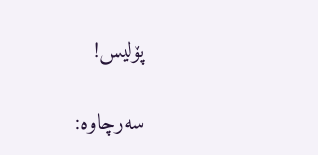پۆلیس!

سەرچاوە: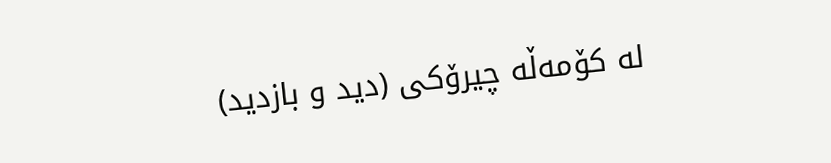لە کۆمەڵە چیرۆکی (دید و بازدید)